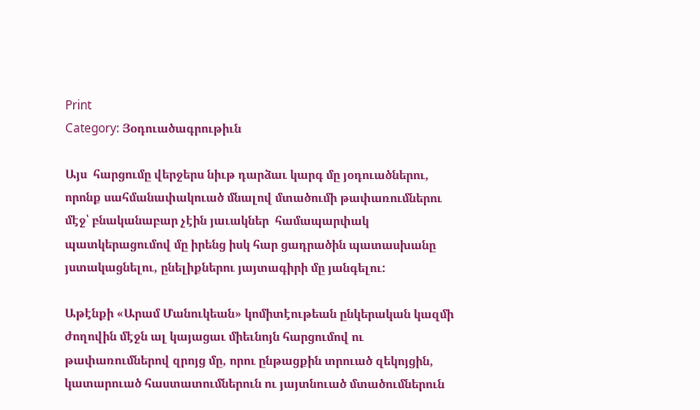Print
Category: Յօդուածագրութիւն

Այս  հարցումը վերջերս նիւթ դարձաւ կարգ մը յօդուածներու, որոնք սահմանափակուած մնալով մտածումի թափառումներու մէջ՝ բնականաբար չէին յաւակներ  համապարփակ պատկերացումով մը իրենց իսկ հար ցադրածին պատասխանը յստակացնելու, ընելիքներու յայտագիրի մը յանգելու:

Աթէնքի «Արամ Մանուկեան» կոմիտէութեան ընկերական կազմի ժողովին մէջն ալ կայացաւ միեւնոյն հարցումով ու թափառումներով զրոյց մը, որու ընթացքին տրուած զեկոյցին, կատարուած հաստատումներուն ու յայտնուած մտածումներուն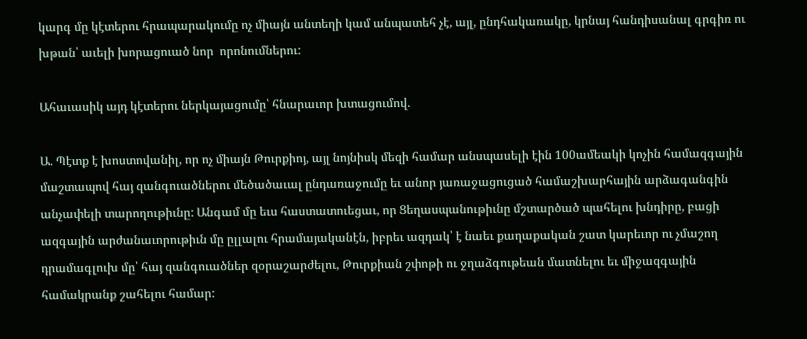կարգ մը կէտերու հրապարակումը ոչ միայն անտեղի կամ անպատեհ չէ, այլ, ընդհակառակը, կրնայ հանդիսանալ գրգիռ ու խթան՝ աւելի խորացուած նոր  որոնումներու:

Ահաւասիկ այդ կէտերու ներկայացումը՝ հնարաւոր խտացումով.

Ա. Պէտք է խոստովանիլ, որ ոչ միայն Թուրքիոյ, այլ նոյնիսկ մեզի համար անսպասելի էին 100ամեակի կոչին համազգային մաշտապով հայ զանգուածներու մեծածաւալ ընդառաջումը եւ անոր յառաջացուցած համաշխարհային արձագանգին անչափելի տարողութիւնը: Անգամ մը եւս հաստատուեցաւ, որ Ցեղասպանութիւնը մշտարծած պահելու խնդիրը, բացի ազգային արժանաւորութիւն մը ըլլալու հրամայականէն, իբրեւ ազդակ՝ է նաեւ քաղաքական շատ կարեւոր ու չմաշող դրամագլուխ մը՝ հայ զանգուածներ զօրաշարժելու, Թուրքիան շփոթի ու ջղաձգութեան մատնելու եւ միջազգային համակրանք շահելու համար: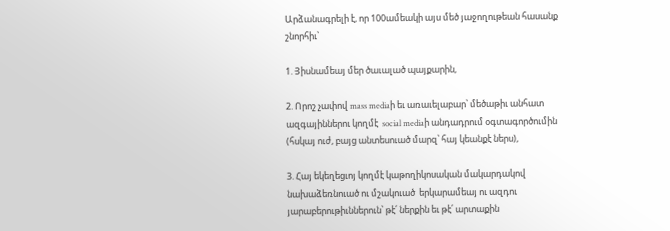Արձանագրելի է, որ 100ամեակի այս մեծ յաջողութեան հասանք շնորհիւ՝

1. Յիսնամեայ մեր ծաւալած պայքարին,

2. Որոշ չափով mass mediaի եւ առաւելաբար՝ մեծաթիւ անհատ ազգայիններու կողմէ  social mediaի անդադրում օգտագործումին (հսկայ ուժ, բայց անտեսուած մարզ՝ հայ կեանքէ ներս),

3. Հայ եկեղեցւոյ կողմէ կաթողիկոսական մակարդակով նախաձեռնուած ու մշակուած  երկարամեայ ու ազդու յարաբերութիւններուն՝ թէ՛ ներքին եւ թէ՛ արտաքին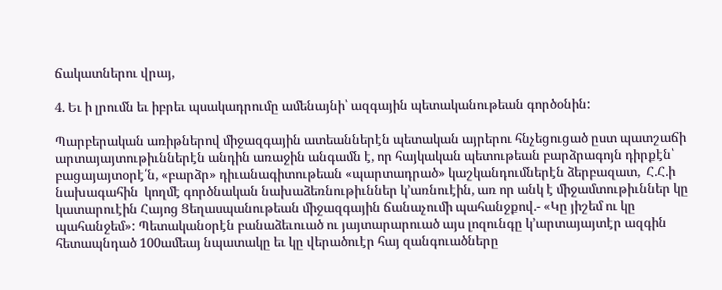ճակատներու վրայ,

4. Եւ ի լրումն եւ իբրեւ պսակադրումը ամենայնի՝ ազգային պետականութեան գործօնին:

Պարբերական առիթներով միջազգային ատեաններէն պետական այրերու հնչեցուցած ըստ պատշաճի արտայայտութիւններէն անդին առաջին անգամն է, որ հայկական պետութեան բարձրագոյն դիրքէն՝ բացայայտօրէ՛ն, «բարձր» դիւանագիտութեան «պարտադրած» կաշկանդումներէն ձերբազատ,  Հ.Հ.ի նախագահին  կողմէ գործնական նախաձեռնութիւններ կ’առնուէին, առ որ անկ է միջամտութիւններ կը կատարուէին Հայոց Ցեղասպանութեան միջազգային ճանաչումի պահանջքով.- «Կը յիշեմ ու կը պահանջեմ»: Պետականօրէն բանաձեւուած ու յայտարարուած այս լոզունգը կ’արտայայտէր ազգին հետապնդած 100ամեայ նպատակը եւ կը վերածուէր հայ զանգուածները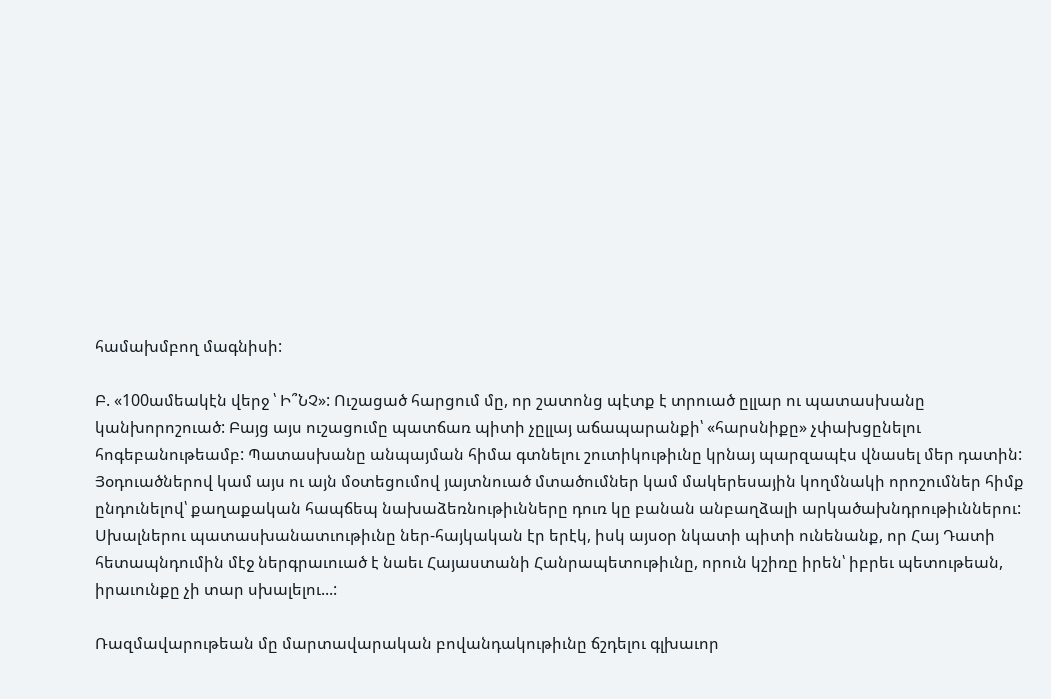համախմբող մագնիսի:

Բ. «100ամեակէն վերջ ՝ Ի՞ՆՉ»: Ուշացած հարցում մը, որ շատոնց պէտք է տրուած ըլլար ու պատասխանը կանխորոշուած: Բայց այս ուշացումը պատճառ պիտի չըլլայ աճապարանքի՝ «հարսնիքը» չփախցընելու  հոգեբանութեամբ: Պատասխանը անպայման հիմա գտնելու շուտիկութիւնը կրնայ պարզապէս վնասել մեր դատին: Յօդուածներով կամ այս ու այն մօտեցումով յայտնուած մտածումներ կամ մակերեսային կողմնակի որոշումներ հիմք ընդունելով՝ քաղաքական հապճեպ նախաձեռնութիւնները դուռ կը բանան անբաղձալի արկածախնդրութիւններու: Սխալներու պատասխանատւութիւնը ներ-հայկական էր երէկ, իսկ այսօր նկատի պիտի ունենանք, որ Հայ Դատի հետապնդումին մէջ ներգրաւուած է նաեւ Հայաստանի Հանրապետութիւնը, որուն կշիռը իրեն՝ իբրեւ պետութեան, իրաւունքը չի տար սխալելու...:

Ռազմավարութեան մը մարտավարական բովանդակութիւնը ճշդելու գլխաւոր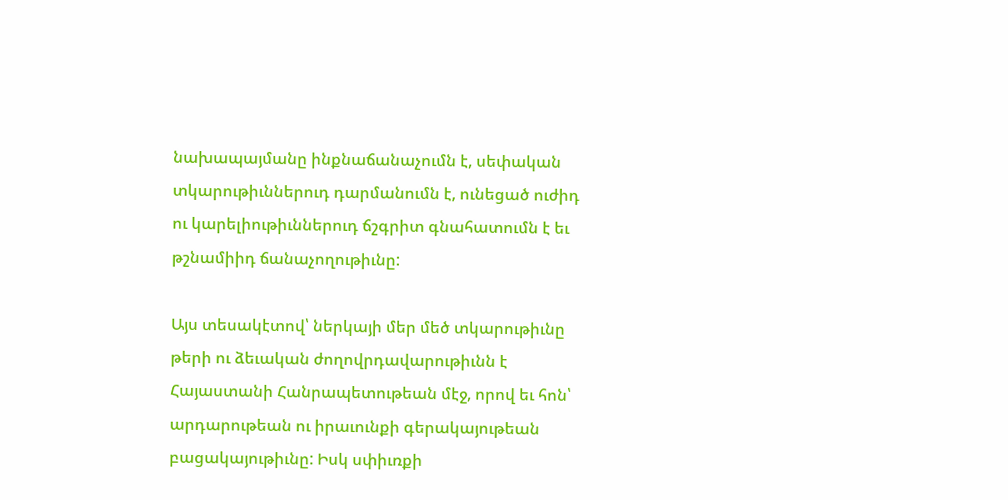նախապայմանը ինքնաճանաչումն է, սեփական տկարութիւններուդ դարմանումն է, ունեցած ուժիդ ու կարելիութիւններուդ ճշգրիտ գնահատումն է եւ թշնամիիդ ճանաչողութիւնը:

Այս տեսակէտով՝ ներկայի մեր մեծ տկարութիւնը թերի ու ձեւական ժողովրդավարութիւնն է Հայաստանի Հանրապետութեան մէջ, որով եւ հոն՝ արդարութեան ու իրաւունքի գերակայութեան բացակայութիւնը: Իսկ սփիւռքի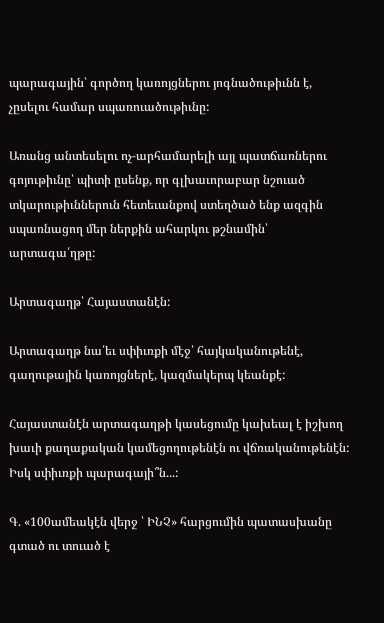պարագային՝ գործող կառոյցներու յոգնածութիւնն է, չըսելու համար սպառուածութիւնը:

Առանց անտեսելու ոչ-արհամարելի այլ պատճառներու գոյութիւնը՝ պիտի ըսենք, որ գլխաւորաբար նշուած տկարութիւններուն հետեւանքով ստեղծած ենք ազգին սպառնացող մեր ներքին ահարկու թշնամին՝ արտագա՛ղթը:

Արտագաղթ՝ Հայաստանէն:

Արտագաղթ նա՛եւ սփիւռքի մէջ՝ հայկականութենէ, գաղութային կառոյցներէ, կազմակերպ կեանքէ:

Հայաստանէն արտագաղթի կասեցումը կախեալ է իշխող խաւի քաղաքական կամեցողութենէն ու վճռականութենէն: Իսկ սփիւռքի պարագայի՞ն...:

Գ. «100ամեակէն վերջ ՝ ԻՆՉ» հարցումին պատասխանը գտած ու տուած է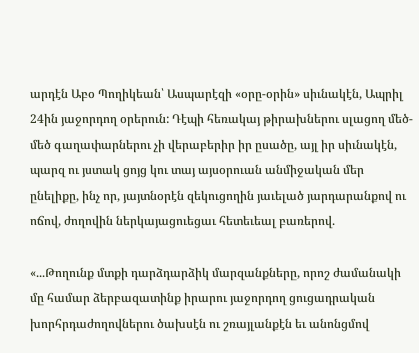արդէն Աբօ Պողիկեան՝ Ասպարէզի «օրը-օրին» սիւնակէն, Ապրիլ 24ին յաջորդող օրերուն: Դէպի հեռակայ թիրախներու սլացող մեծ-մեծ գաղափարներու չի վերաբերիր իր ըսածը, այլ իր սիւնակէն, պարզ ու յստակ ցոյց կու տայ այսօրուան անմիջական մեր ընելիքը, ինչ որ, յայտնօրէն զեկուցողին յաւելած յարդարանքով ու ոճով, ժողովին ներկայացուեցաւ հետեւեալ բառերով.

«...Թողունք մտքի դարձդարձիկ մարզանքները, որոշ ժամանակի մը համար ձերբազատինք իրարու յաջորդող ցուցադրական խորհրդաժողովներու ծախսէն ու շռայլանքէն եւ անոնցմով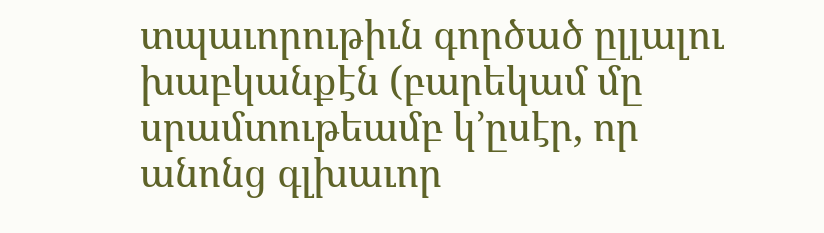տպաւորութիւն գործած ըլլալու խաբկանքէն (բարեկամ մը սրամտութեամբ կ’ըսէր, որ անոնց գլխաւոր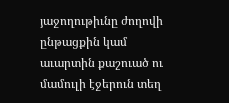յաջողութիւնը ժողովի ընթացքին կամ աւարտին քաշուած ու մամուլի էջերուն տեղ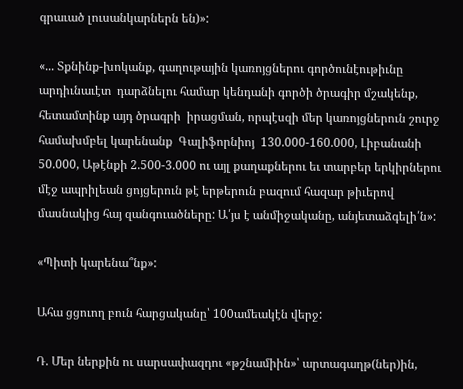գրաւած լուսանկարներն են)»:

«... Տքնինք-խոկանք, գաղութային կառոյցներու գործունէութիւնը արդիւնաւէտ  դարձնելու համար կենդանի գործի ծրագիր մշակենք, հետամտինք այդ ծրագրի  իրացման, որպէսզի մեր կառոյցներուն շուրջ համախմբել կարենանք  Գալիֆորնիոյ  130.000-160.000, Լիբանանի 50.000, Աթէնքի 2.500-3.000 ու այլ քաղաքներու եւ տարբեր երկիրներու մէջ ապրիլեան ցոյցերուն թէ երթերուն բազում հազար թիւերով մասնակից հայ զանգուածները: Ա՛յս է անմիջականը, անյետաձգելի՛ն»:

«Պիտի կարենա՞նք»:

Ահա ցցուող բուն հարցականը՝ 100ամեակէն վերջ:

Դ. Մեր ներքին ու սարսափազդու «թշնամիին»՝ արտագաղթ(ներ)ին,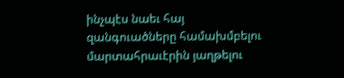ինչպէս նաեւ հայ զանգուածները համախմբելու մարտահրաւէրին յաղթելու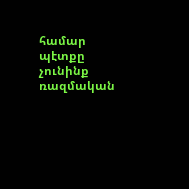համար պէտքը չունինք ռազմական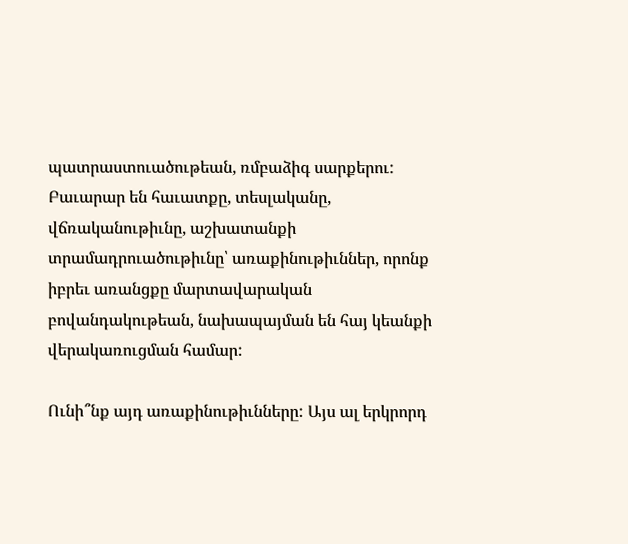պատրաստուածութեան, ռմբաձիգ սարքերու: Բաւարար են հաւատքը, տեսլականը, վճռականութիւնը, աշխատանքի տրամադրուածութիւնը՝ առաքինութիւններ, որոնք իբրեւ առանցքը մարտավարական բովանդակութեան, նախապայման են հայ կեանքի վերակառուցման համար:

Ունի՞նք այդ առաքինութիւնները: Այս ալ երկրորդ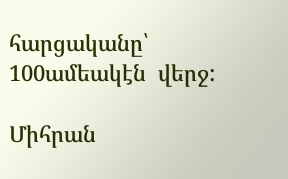հարցականը՝ 100ամեակէն  վերջ:

Միհրան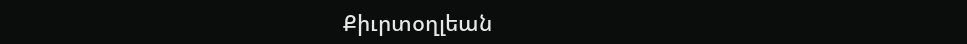Քիւրտօղլեան